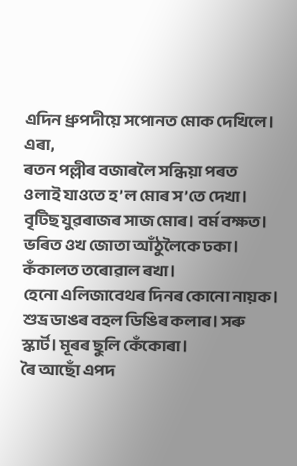এদিন ধ্রুপদীয়ে সপোনত মোক দেখিলে। এৰা,
ৰতন পল্লীৰ বজাৰলৈ সন্ধিয়া পৰত
ওলাই যাওতে হ’ল মোৰ স’তে দেখা।
বৃটিছ যুৱৰাজৰ সাজ মোৰ। বর্ম বক্ষত।
ভৰিত ওখ জোতা আঁঠুলৈকে ঢকা। কঁকালত তৰোৱাল ৰখা।
হেনো এলিজাবেথৰ দিনৰ কোনো নায়ক।
শুভ্র ডাঙৰ বহল ডিঙিৰ কলাৰ। সৰু স্কার্ট। মূৰৰ ছুলি কেঁকোৰা।
ৰৈ আছোঁ এপদ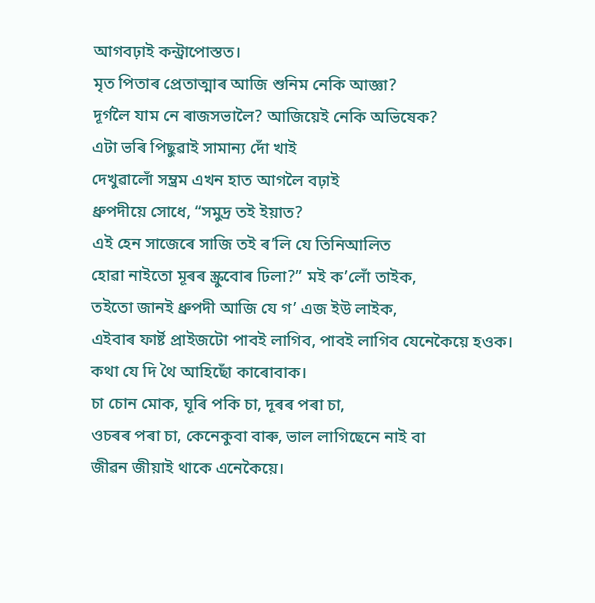আগবঢ়াই কন্ট্রাপোস্তত।
মৃত পিতাৰ প্রেতাত্মাৰ আজি শুনিম নেকি আজ্ঞা?
দূর্গলৈ যাম নে ৰাজসভালৈ? আজিয়েই নেকি অভিষেক?
এটা ভৰি পিছুৱাই সামান্য দোঁ খাই
দেখুৱালোঁ সম্ভ্রম এখন হাত আগলৈ বঢ়াই
ধ্রুপদীয়ে সোধে, “সমুদ্র তই ইয়াত?
এই হেন সাজেৰে সাজি তই ৰ’লি যে তিনিআলিত
হোৱা নাইতো মূৰৰ স্ক্রুবোৰ ঢিলা?” মই ক’লোঁ তাইক,
তইতো জানই ধ্রুপদী আজি যে গ’ এজ ইউ লাইক,
এইবাৰ ফার্ষ্ট প্রাইজটো পাবই লাগিব, পাবই লাগিব যেনেকৈয়ে হওক।
কথা যে দি থৈ আহিছোঁ কাৰোবাক।
চা চোন মোক, ঘূৰি পকি চা, দূৰৰ পৰা চা,
ওচৰৰ পৰা চা, কেনেকুবা বাৰু, ভাল লাগিছেনে নাই বা
জীৱন জীয়াই থাকে এনেকৈয়ে।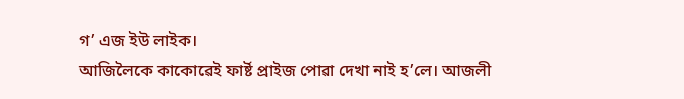গ’ এজ ইউ লাইক।
আজিলৈকে কাকোৱেই ফার্ষ্ট প্রাইজ পোৱা দেখা নাই হ’লে। আজলী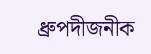ধ্রুপদীজনীক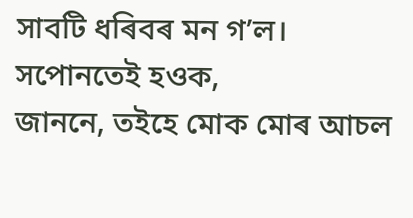সাবটি ধৰিবৰ মন গ’ল। সপোনতেই হওক,
জাননে, তইহে মোক মোৰ আচল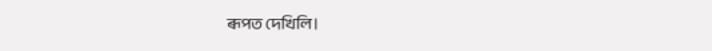ৰূপত দেখিলি।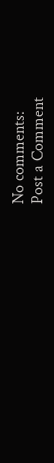No comments:
Post a Comment